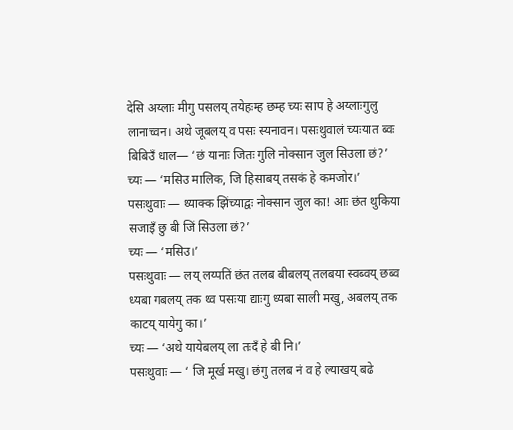देसि अय्लाः मीगु पसलय् तयेहःम्ह छम्ह च्यः साप हे अय्लाःगुलु लानाच्वन। अथे जूबलय् व पसः स्यनावन। पसःथुवालं च्यःयात ब्वः बिबिउँ धाल— ‘छं यानाः जितः गुलि नोक्सान जुल सिउला छं?’
च्यः — ‘मसिउ मालिक, जि हिसाबय् तसकं हे कमजोर।’
पसःथुवाः — थ्याक्क झिंच्याद्वः नोक्सान जुल का! आः छंत थुकिया सजाइँ छु बी जिं सिउला छं?’
च्यः — ‘मसिउ।’
पसःथुवाः — लय् लय्पतिं छंत तलब बीबलय् तलबया स्वब्वय् छब्व ध्यबा गबलय् तक थ्व पसःया द्याःगु ध्यबा साली मखु, अबलय् तक काटय् यायेगु का।’
च्यः — ‘अथे यायेबलय् ला तःदँ हे बी नि।’
पसःथुवाः — ‘ जि मूर्ख मखु। छंगु तलब नं व हे ल्याखय् बढे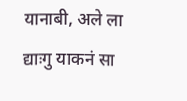यानाबी, अले ला द्याःगु याकनं सा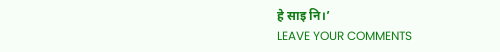हे साइ नि।’
LEAVE YOUR COMMENTS